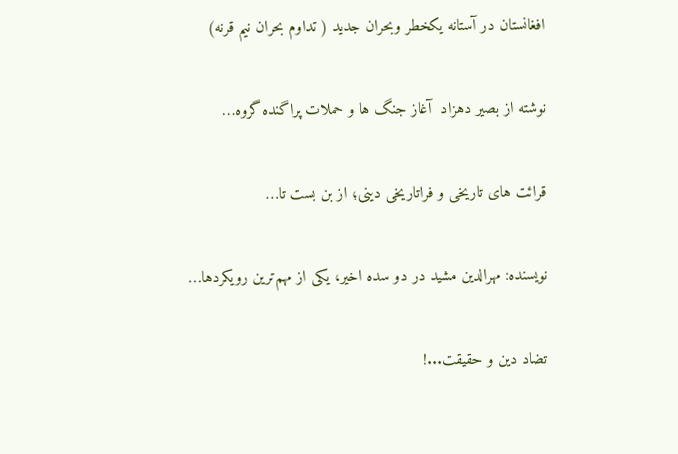افغانستان در آستانه یکخطر وبحران جدید ( تداوم بحران نیم قرنه)

نوشته از بصیر دهزاد  آغاز جنگ ها و حملات پراگنده گروه…

قرائت های تاریخی و فراتاریخی دینی؛ از بن بست تا…

نویسنده: مهرالدین مشید در دو سده اخیر، یکی از مهم‌ترین رویکردها…

تضاد دین و حقیقت...!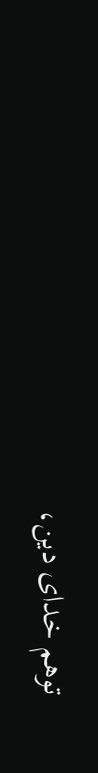توهم خدای دین،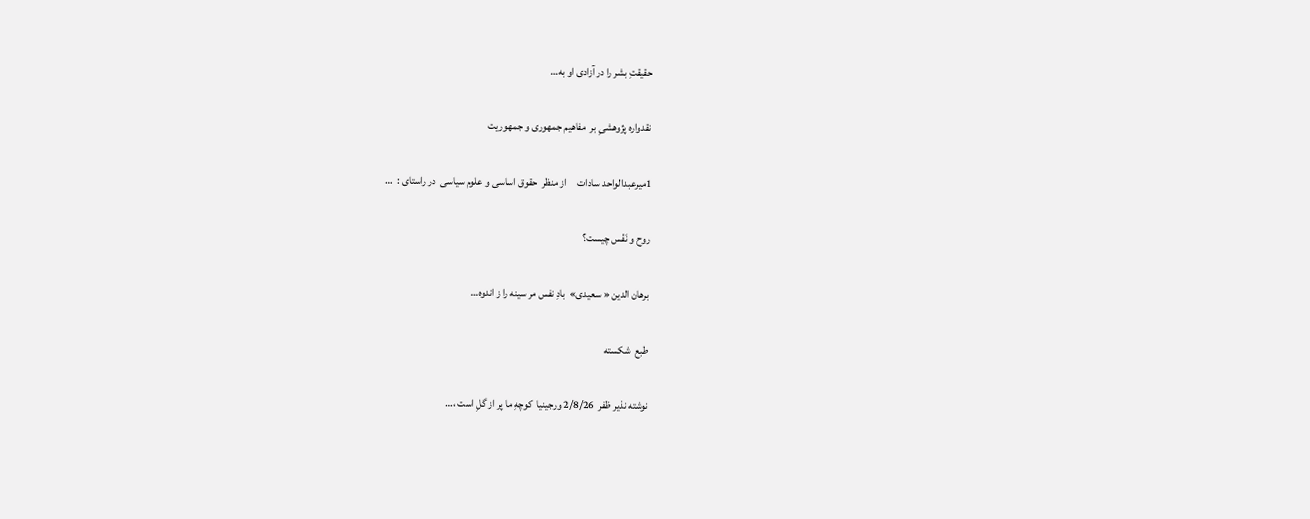حقیقتِ بشر را در آزادی او به…

نقدواره پژوهشیِ بر  مفاهیم جمهوری و جمهوریت

1میرعبدالواحد سادات     از منظر  حقوق اساسی و علوم سیاسی  در راستای :  …

روح و نَفْس چیست؟

برهان الدین « سعیدی»  بادِ نفس مر سینه را ز اندوه…

طبع  شکسته

نوشته نذیر ظفر  2/8/26 ورجینیا  كوچهِ ما پر از گلِ است ،…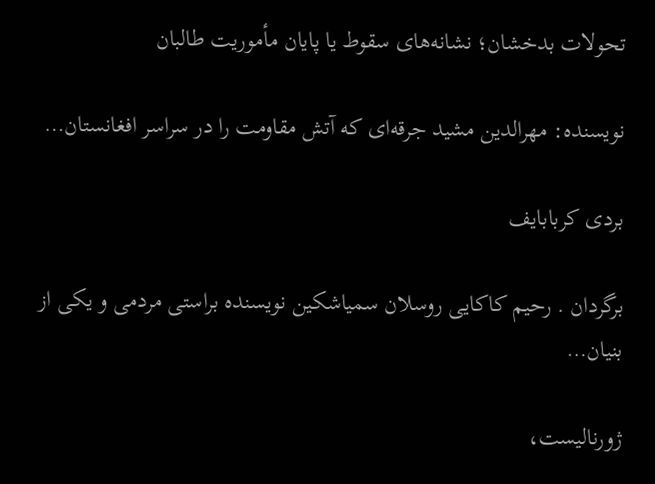تحولات بدخشان؛ نشانه‌های سقوط یا پایان مأموریت طالبان

نویسنده: مهرالدین مشید جرقه‌ای که آتش مقاومت را در سراسر افغانستان…

بردی کربابایف

برگردان . رحیم کاکایی روسلان سمیاشکین نویسنده براستی مردمی و یکی از  بنیان…

ژورنالیست،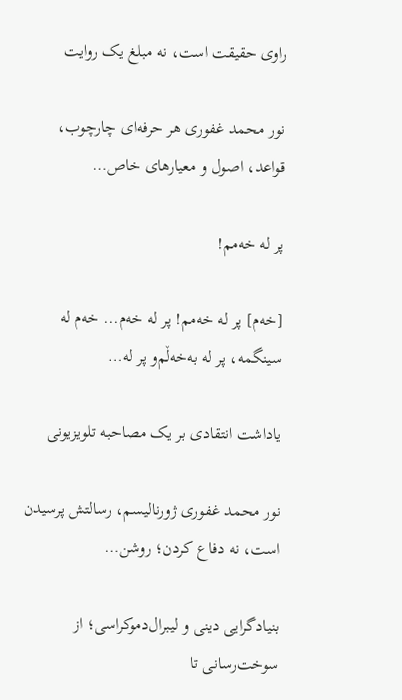راوی حقیقت است، نه مبلغ یک روایت

نور محمد غفوری هر حرفه‌ای چارچوب، قواعد، اصول و معیارهای خاص…

پر له خەمم!

[خه‌م] پر له خەمم! پر لە خەم... خەم له سینگمە، پر لە بەخەڵم‌و پر لە…

یاداشت انتقادی بر یک مصاحبه تلویزیونی

نور محمد غفوری ژورنالیسم، رسالتش پرسیدن است، نه دفاع کردن؛ روشن…

بنیادگرایی دینی و لیبرال‌دموکراسی؛ از سوخت‌رسانی تا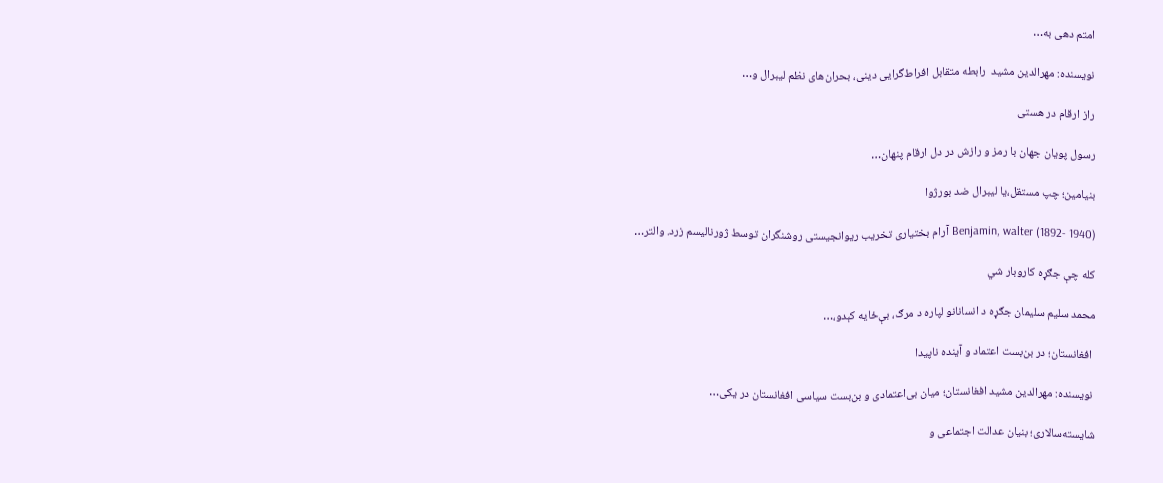امتم دهی به…

نویسنده: مهرالدین مشید  رابطه متقابل افراط‌گرایی دینی، بحران‌های نظم لیبرال و…

راز ارقام در هستی

رسول پویان جهان با رمز و رازش در دل ارقام پنهان…

بنیامین؛ چپ مستقل،یا لیبرال ضد بورژوا

Benjamin, walter (1892- 1940) آرام بختیاری تخریب ریوانجیستی روشنگران توسط ژورنالیسم زرد. والتر…

کله چې جګړه کاروبار شي

محمد سليم سليمان جګړه د انسانانو لپاره د مرګ، بې‌ځایه کېدو،…

 افغانستان؛ در بن‌بست اعتماد و آینده ناپیدا

 نویسنده: مهرالدین مشید افغانستان؛ میان بی‌اعتمادی و بن‌بست سیاسی افغانستان در یکی…

شایسته‌سالاری؛ بنیان عدالت اجتماعی و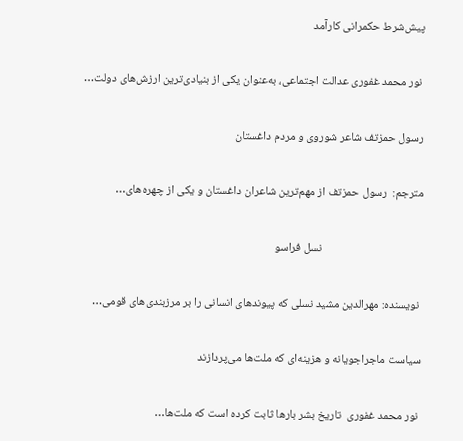پیش‌شرط حکمرانی کارآمد

 نور محمد غفوری عدالت اجتماعی، به‌عنوان یکی از بنیادی‌ترین ارزش‌های دولت…

رسول حمزتف شاعر شوروی و مردم داغستان

مترجم:  رسول حمزتف از مهم‌ترین شاعران داغستان و یکی از چهره‌های…

                                      نسل فراسو

 نویسنده: مهرالدین مشید نسلی که پیوندهای انسانی را بر مرزبندی‌های قومی…

سیاست ماجراجویانه و هزینه‌ای که ملت‌ها می‌پردازند

 نور محمد غفوری  تاریخ بشر بارها ثابت کرده است که ملت‌ها…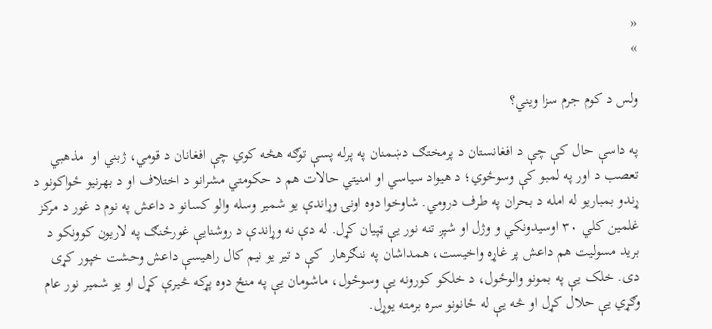«
»

ولس د کوم جرم سزا ويني؟

په داسې حال کې چې د افغانستان د پرمختګ دښمنان په پرله پسې توګه هڅه کوي چې افغانان د قومي، ژبني او  مذهبي تعصب د اور په لمبو کې وسوځوي؛ د هيواد سياسي او امنيتي حالات هم د حکومتي مشرانو د اختلاف او د بهرنيو ځواکونو د ړندو بمباريو له امله د بحران په طرف درومي. شاوخوا دوه اونۍ وړاندې يو شمير وسله والو کسانو د داعش په نوم د غور د مرکز غلمين کلي ٣٠ اوسيدونکي و وژل او شپږ تنه نور يې ټپيان کړل. له دې نه وړاندې د روشنايې غورځنګ په لاريون کوونکو د بريد مسوليت هم داعش پر غاړه واخيست، همداشان په ننګرهار  کې د تير يو نيم کال راهيسې داعش وحشت خپور کړی دی. خلک يې په بمونو والوځول، د خلکو کورونه يې وسوځول، ماشومان يې په منځ دوه پړکه څيرې کړل او يو شمير نور عام وګړي يې حلال کړل او څه يې له ځانونو سره برمته یوړل.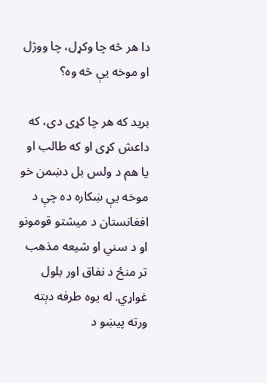دا هر څه چا وکړل، چا ووژل او موخه يې څه وه؟

بريد که هر چا کړی دی، که داعش کړی او که طالب او يا هم د ولس بل دښمن خو موخه يې ښکاره ده چې د افغانستان د ميشتو قومونو او د سني او شيعه مذهب تر منځ د نفاق اور بلول غواړي. له يوه طرفه دېته ورته پيښو د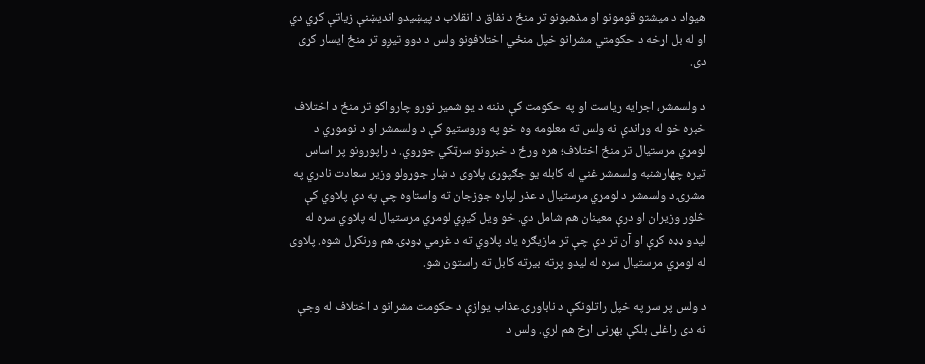هيواد د ميشتو قومونو او مذهبونو تر منځ د نفاق د انقلاب د پيښيدو انديښنې زياتې کړي دي او له بل اړخه د حکومتي مشرانو خپل منځي اختلافونو ولس د دوو تيږو تر منځ ايسار کړی دی.

د ولسمشر، اجرايه رياست او په حکومت کې دننه د يو شمير نورو چارواکو تر منځ د اختلاف خبره خو له وړاندې نه ولس ته معلومه وه خو په وروستيو کې د ولسمشر او د نوموړي د لومړي مرستيال تر منځ اختلاف؛ هره ورځ د خبرونو سرټکي جوړوي. د راپورونو پر اساس تيره چهارشنبه ولسمشر غني له کابله یو جګپوړی پلاوی د ښار جوړولو وزير سعادت نادري په مشرۍ د ولسمشر د لومړي مرستيال د عذر لپاره جوزجان ته واستاوه چې په دې پلاوي کې څلور وزيران او درې معينان هم شامل دي. خو ويل کيږي لومړي مرستيال له پلاوي سره له ليدو ډډه کړې او آن تر دې چې تر مازيګره ياد پلاوي ته د غرمي ډوډۍ هم ورنکړل شوه. پلاوی له لومړي مرستيال سره له ليدو پرته بيرته کابل ته راستون شو.

د ولس پر سر په خپل راتلونکې د ناباورۍ عذاب يوازې د حکومت مشرانو د اختلاف له وجې نه دی راغلی بلکې بهرنی اړخ هم لري. ولس د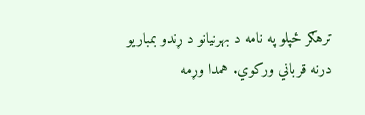ترهګر ځپلو په نامه د بهرنيانو د ړندو بمباريو درنه قرباني ورکوي. همدا وړمه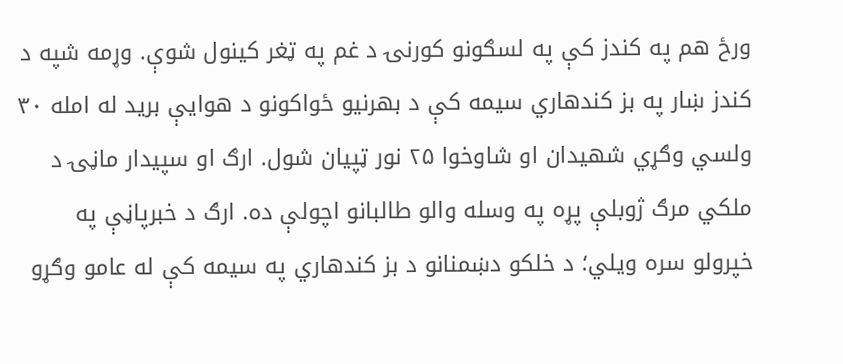ورځ هم په کندز کې په لسګونو کورنۍ د غم په ټغر کينول شوې. وړمه شپه د کندز ښار په بز کندهاري سيمه کې د بهرنيو ځواکونو د هوايې بريد له امله ۳۰ ولسي وګړي شهيدان او شاوخوا ۲۵ نور ټپيان شول. ارګ او سپيدار ماڼۍ د ملکي مرګ ژوبلې پړه په وسله والو طالبانو اچولې ده. ارګ د خبرپاڼې په خپرولو سره ويلي؛ د خلکو دښمنانو د بز کندهاري په سيمه کې له عامو وګړو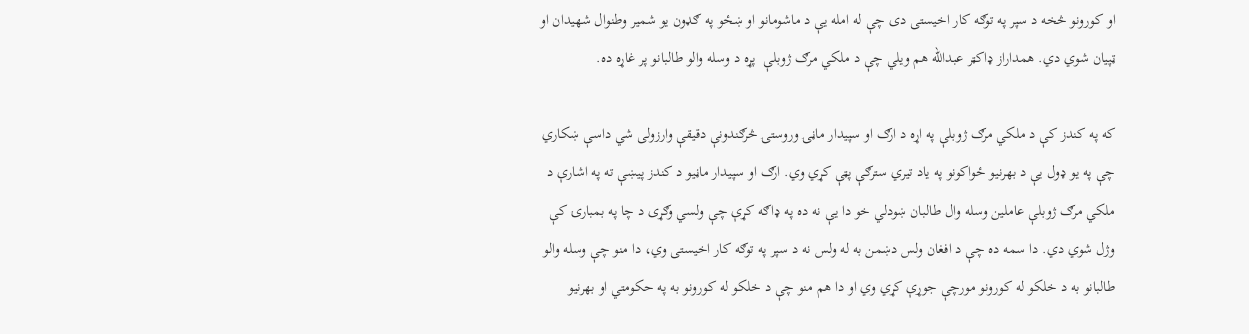او کورونو څخه د سپر په توګه کار اخيستی دی چې له امله يې د ماشومانو او ښځو په ګډون يو شمير وطنوال شهيدان او ټپيان شوي دي. همداراز ډاکټر عبدالله هم ويلي چې د ملکي مرګ ژوبلې  پړه د وسله والو طالبانو پر غاړه ده.

که په کندز کې د ملکي مرګ ژوبلې په اړه د ارګ او سپيدار ماڼۍ وروستۍ څرګندونې دقيقې وارزولی شي داسې ښکاري چې په يو ډول يې د بهرنيو ځواکونو په ياد تيري سترګې پټې کړي وي. ارګ او سپيدار ماڼيو د کندز پيښې ته په اشارې د ملکي مرګ ژوبلې عاملين وسله وال طالبان ښودلي خو دا يې نه ده په ډاګه کړې چې ولسي وګړی د چا په بمبارۍ کې وژل شوي دي. دا سمه ده چې د افغان ولس دښمن به له ولس نه د سپر په توګه کار اخيستی وي، دا منو چې وسله والو طالبانو به د خلکو له کورونو مورچې جوړې کړي وي او دا هم منو چې د خلکو له کورونو به په حکومتي او بهرنيو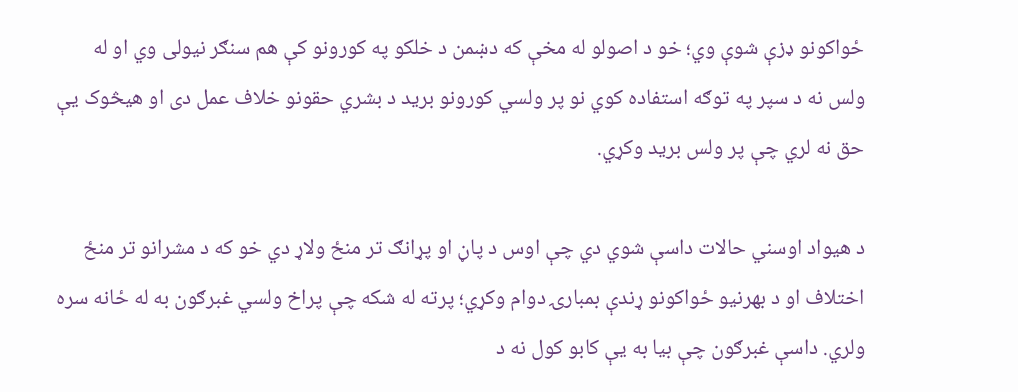ځواکونو ډزې شوې وي؛ خو د اصولو له مخې که دښمن د خلکو په کورونو کې هم سنګر نيولی وي او له ولس نه د سپر په توګه استفاده کوي نو پر ولسي کورونو بريد د بشري حقونو خلاف عمل دی او هيڅوک يې حق نه لري چې پر ولس بريد وکړي.

د هيواد اوسني حالات داسې شوي دي چې اوس د پاڼ او پړانګ تر منځ ولاړ دي خو که د مشرانو تر منځ اختلاف او د بهرنيو ځواکونو ړندې بمبارۍ دوام وکړي؛ پرته له شکه چې پراخ ولسي غبرګون به له ځانه سره ولري. داسې غبرګون چې بیا به يې کابو کول نه د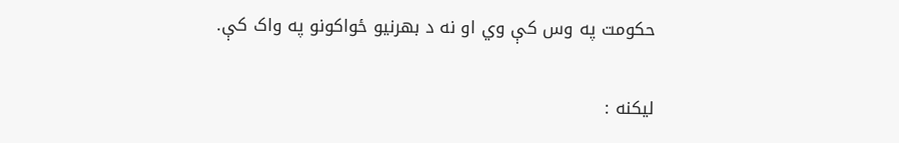حکومت په وس کې وي او نه د بهرنيو ځواکونو په واک کې.

لیکنه :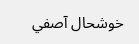خوشحال آصفي